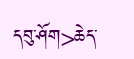དབུ་ཤོག>ཆེད་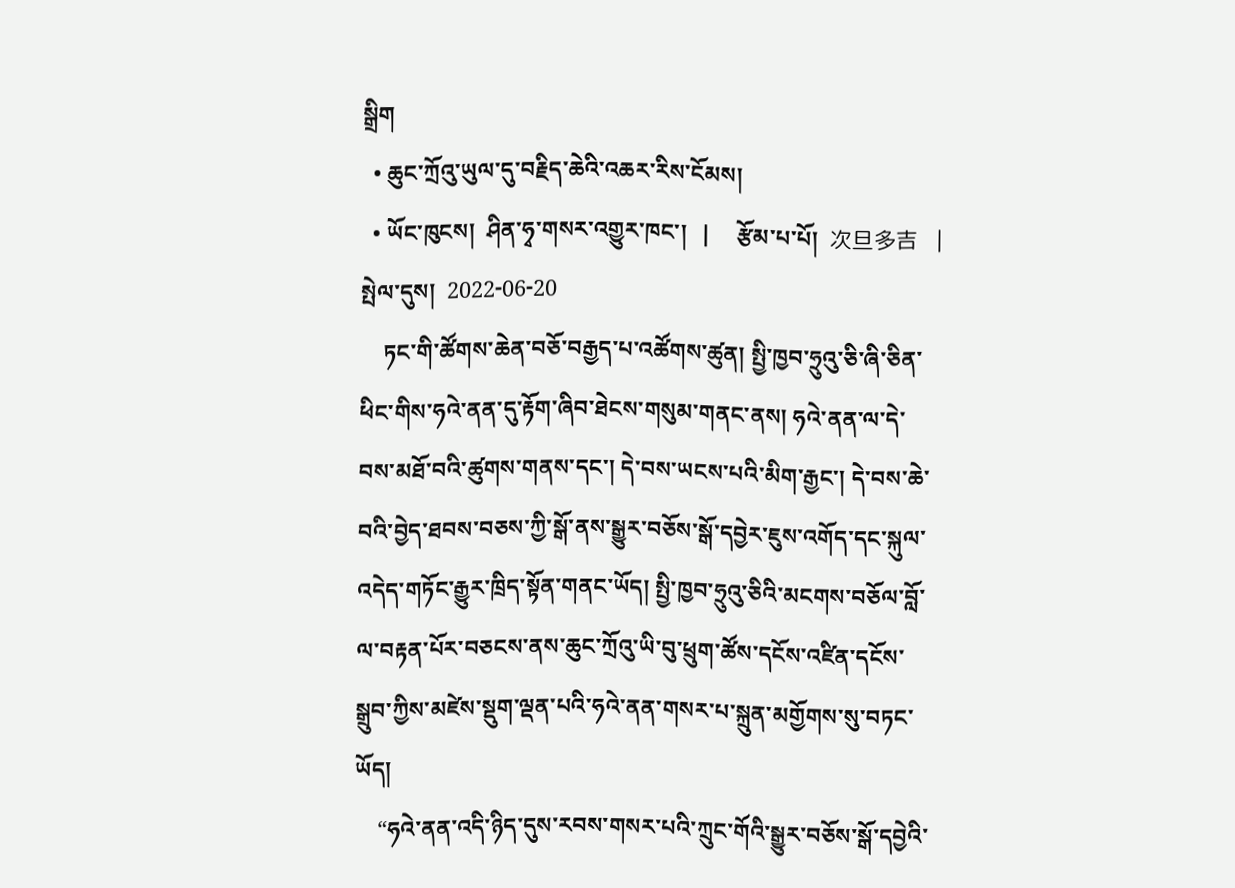སྒྲིག
  • ཆུང་ཀྲོའུ་ཡུལ་དུ་བརྗིད་ཆེའི་འཆར་རིས་ངོམས།
  • ཡོང་ཁུངས།  ཤིན་ཧྭ་གསར་འགྱུར་ཁང་།   |     རྩོམ་པ་པོ།  次旦多吉   |     སྤེལ་དུས།  2022-06-20
    ཏང་གི་ཚོགས་ཆེན་བཅོ་བརྒྱད་པ་འཚོགས་ཚུན། སྤྱི་ཁྱབ་ཧྲུའུ་ཅི་ཞི་ཅིན་ཕིང་གིས་ཧའེ་ནན་དུ་རྟོག་ཞིབ་ཐེངས་གསུམ་གནང་ནས། ཧའེ་ནན་ལ་དེ་བས་མཐོ་བའི་ཚུགས་གནས་དང་། དེ་བས་ཡངས་པའི་མིག་རྒྱང་། དེ་བས་ཆེ་བའི་བྱེད་ཐབས་བཅས་ཀྱི་སྒོ་ནས་སྒྱུར་བཅོས་སྒོ་དབྱེར་ཇུས་འགོད་དང་སྐུལ་འདེད་གཏོང་རྒྱུར་ཁྲིད་སྟོན་གནང་ཡོད། སྤྱི་ཁྱབ་ཧྲུའུ་ཅིའི་མངགས་བཅོལ་བློ་ལ་བརྟན་པོར་བཅངས་ནས་ཆུང་ཀྲོའུ་ཡི་བུ་ཕྲུག་ཚོས་དངོས་འཛིན་དངོས་སྒྲུབ་ཀྱིས་མཛེས་སྡུག་ལྡན་པའི་ཧའེ་ནན་གསར་པ་སྐྲུན་མགྱོགས་སུ་བཏང་ཡོད།
    “ཧའེ་ནན་འདི་ཉིད་དུས་རབས་གསར་པའི་ཀྲུང་གོའི་སྒྱུར་བཅོས་སྒོ་དབྱེའི་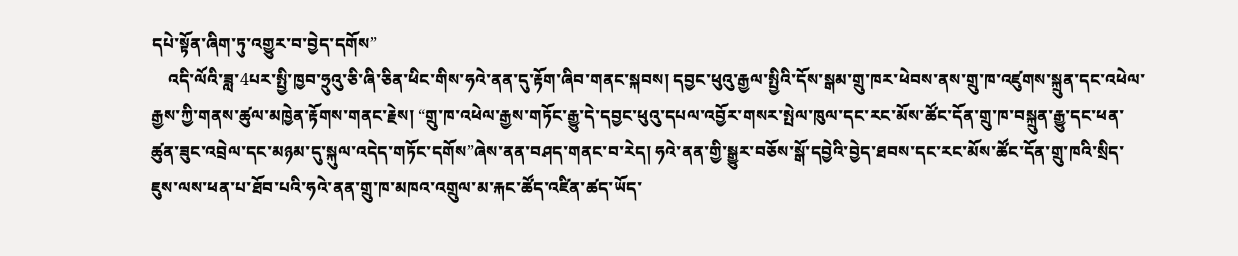དཔེ་སྟོན་ཞིག་ཏུ་འགྱུར་བ་བྱེད་དགོས”
    འདི་ལོའི་ཟླ་4པར་སྤྱི་ཁྱབ་ཧྲུའུ་ཅི་ཞི་ཅིན་ཕིང་གིས་ཧའེ་ནན་དུ་རྟོག་ཞིབ་གནང་སྐབས། དབྱང་ཕུའུ་རྒྱལ་སྤྱིའི་དོས་སྒམ་གྲུ་ཁར་ཕེབས་ནས་གྲུ་ཁ་འཛུགས་སྐྲུན་དང་འཕེལ་རྒྱས་ཀྱི་གནས་ཚུལ་མཁྱེན་རྟོགས་གནང་རྗེས། “གྲུ་ཁ་འཕེལ་རྒྱས་གཏོང་རྒྱུ་དེ་དབྱང་ཕུའུ་དཔལ་འབྱོར་གསར་སྤེལ་ཁུལ་དང་རང་མོས་ཚོང་དོན་གྲུ་ཁ་བསྐྲུན་རྒྱུ་དང་ཕན་ཚུན་ཟུང་འབྲེལ་དང་མཉམ་དུ་སྐུལ་འདེད་གཏོང་དགོས”ཞེས་ནན་བཤད་གནང་བ་རེད། ཧའེ་ནན་གྱི་སྒྱུར་བཅོས་སྒོ་དབྱེའི་བྱེད་ཐབས་དང་རང་མོས་ཚོང་དོན་གྲུ་ཁའི་སྲིད་ཇུས་ལས་ཕན་པ་ཐོབ་པའི་ཧའེ་ནན་གྲུ་ཁ་མཁའ་འགྲུལ་མ་རྐང་ཚོད་འཛིན་ཚད་ཡོད་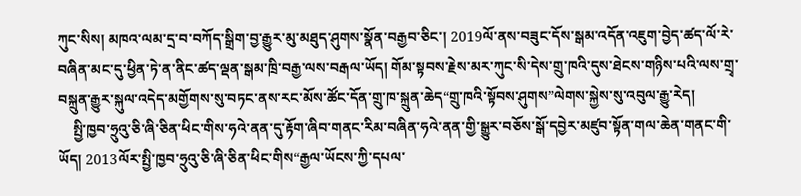ཀུང་སིས། མཁའ་ལམ་དྲ་བ་བཀོད་སྒྲིག་བྱ་རྒྱུར་མུ་མཐུད་ཤུགས་སྣོན་བརྒྱབ་ཅིང་། 2019ལོ་ནས་བཟུང་དོས་སྒམ་འདོན་འཇུག་བྱེད་ཚད་ལོ་རེ་བཞིན་མང་དུ་ཕྱིན་ཏེ་ན་ནིང་ཚད་ལྡན་སྒམ་ཁྲི་བརྒྱ་ལས་བརྒལ་ཡོད། གོམ་སྟབས་རྗེས་མར་ཀུང་སི་དེས་གྲུ་ཁའི་དུས་ཐེངས་གཉིས་པའི་ལས་གྲྭ་བསྐྲུན་རྒྱུར་སྐུལ་འདེད་མགྱོགས་སུ་བཏང་ནས་རང་མོས་ཚོང་དོན་གྲུ་ཁ་སྐྲུན་ཆེད“གྲུ་ཁའི་སྟོབས་ཤུགས”ལེགས་སྐྱེས་སུ་འབུལ་རྒྱུ་རེད།
    སྤྱི་ཁྱབ་ཧྲུའུ་ཅི་ཞི་ཅིན་ཕིང་གིས་ཧའེ་ནན་དུ་རྟོག་ཞིབ་གནང་རིམ་བཞིན་ཧའེ་ནན་གྱི་སྒྱུར་བཅོས་སྒོ་དབྱེར་མཛུབ་སྟོན་གལ་ཆེན་གནང་གི་ཡོད། 2013ལོར་སྤྱི་ཁྱབ་ཧྲུའུ་ཅི་ཞི་ཅིན་ཕིང་གིས“རྒྱལ་ཡོངས་ཀྱི་དཔལ་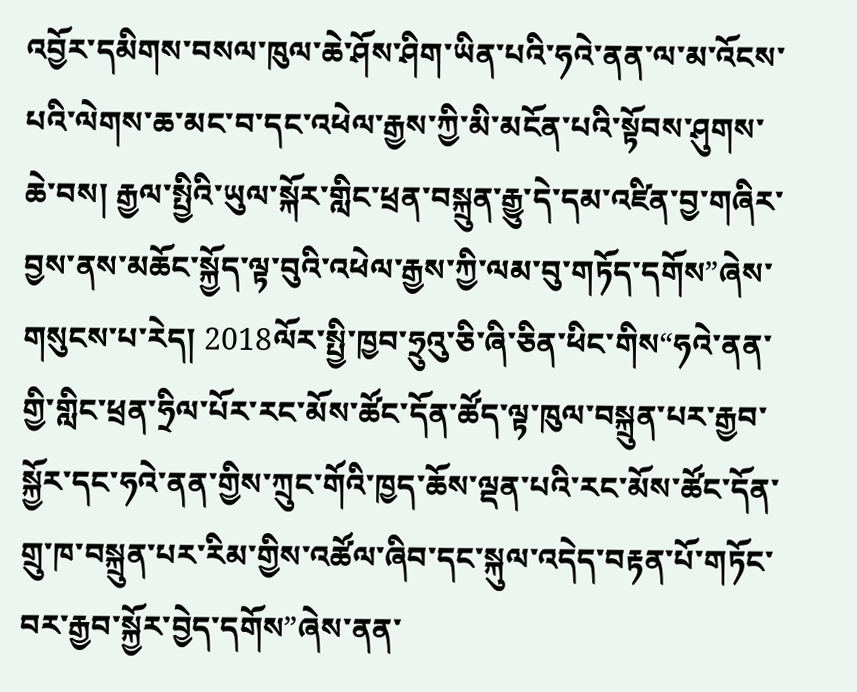འབྱོར་དམིགས་བསལ་ཁུལ་ཆེ་ཤོས་ཤིག་ཡིན་པའི་ཧའེ་ནན་ལ་མ་འོངས་པའི་ལེགས་ཆ་མང་བ་དང་འཕེལ་རྒྱས་ཀྱི་མི་མངོན་པའི་སྟོབས་ཤུགས་ཆེ་བས། རྒྱལ་སྤྱིའི་ཡུལ་སྐོར་གླིང་ཕྲན་བསྐྲུན་རྒྱུ་དེ་དམ་འཛིན་བྱ་གཞིར་བྱས་ནས་མཆོང་སྐྱོད་ལྟ་བུའི་འཕེལ་རྒྱས་ཀྱི་ལམ་བུ་གཏོད་དགོས”ཞེས་གསུངས་པ་རེད། 2018ལོར་སྤྱི་ཁྱབ་ཧྲུའུ་ཅི་ཞི་ཅིན་ཕིང་གིས“ཧའེ་ནན་གྱི་གླིང་ཕྲན་ཧྲིལ་པོར་རང་མོས་ཚོང་དོན་ཚོད་ལྟ་ཁུལ་བསྐྲུན་པར་རྒྱབ་སྐྱོར་དང་ཧའེ་ནན་གྱིས་ཀྲུང་གོའི་ཁྱད་ཆོས་ལྡན་པའི་རང་མོས་ཚོང་དོན་གྲུ་ཁ་བསྐྲུན་པར་རིམ་གྱིས་འཚོལ་ཞིབ་དང་སྐུལ་འདེད་བརྟན་པོ་གཏོང་བར་རྒྱབ་སྐྱོར་བྱེད་དགོས”ཞེས་ནན་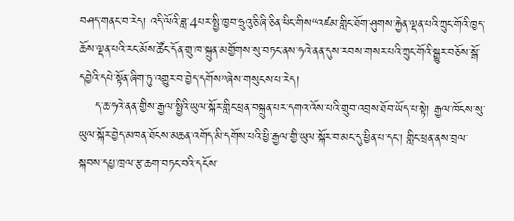བཤད་གནང་བ་རེད། འདི་ལོའི་ཟླ་4པར་སྤྱི་ཁྱབ་ཧྲུའུ་ཅི་ཞི་ཅིན་ཕིང་གིས“འཛམ་གླིང་ཐོག་ཤུགས་རྐྱེན་ལྡན་པའི་ཀྲུང་གོའི་ཁྱད་ཆོས་ལྡན་པའི་རང་མོས་ཚོང་དོན་གྲུ་ཁ་སྐྲུན་མགྱོགས་སུ་བཏང་ནས་ཧའེ་ནན་དུས་རབས་གསར་པའི་ཀྲུང་གོའི་སྒྱུར་བཅོས་སྒོ་དབྱེའི་དཔེ་སྟོན་ཞིག་ཏུ་འགྱུར་བ་བྱེད་དགོས”ཞེས་གསུངས་པ་རེད།
    ད་ཆ་ཧའེ་ནན་གྱིས་རྒྱལ་སྤྱིའི་ཡུལ་སྐོར་གླིང་ཕྲན་བསྐྲུན་པར་དགའ་འོས་པའི་གྲུབ་འབྲས་ཐོབ་ཡོད་པ་སྟེ། རྒྱལ་ཁོངས་སུ་ཡུལ་སྐོར་བྱེད་མཁན་ཐོངས་མཆན་འགོད་མི་དགོས་པའི་ཕྱི་རྒྱལ་གྱི་ཡུལ་སྐོར་བ་མང་དུ་ཕྱིན་པ་དང་། གླིང་ཕྲན་ནས་བྲལ་སྐབས་དཔྱ་ཁྲལ་རྩ་ཆག་བཏང་བའི་དངོས་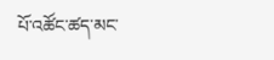པོ་འཚོང་ཚད་མང་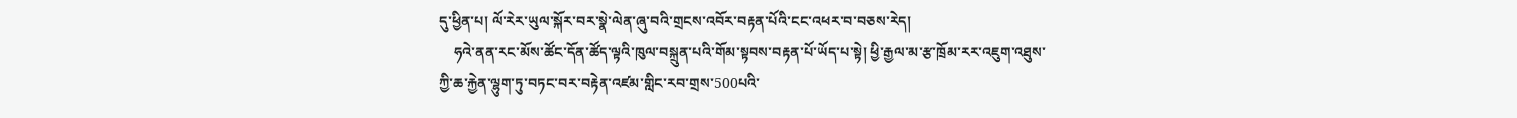དུ་ཕྱིན་པ། ལོ་རེར་ཡུལ་སྐོར་བར་སྣེ་ལེན་ཞུ་བའི་གྲངས་འབོར་བརྟན་པོའི་ངང་འཕར་བ་བཅས་རེད།
    ཧའེ་ནན་རང་མོས་ཚོང་དོན་ཚོད་ལྟའི་ཁུལ་བསྐྲུན་པའི་གོམ་སྟབས་བརྟན་པོ་ཡོད་པ་སྟེ། ཕྱི་རྒྱལ་མ་རྩ་ཁྲོམ་རར་འཇུག་འཐུས་ཀྱི་ཆ་རྐྱེན་ལྷུག་ཏུ་བཏང་བར་བརྟེན་འཛམ་གླིང་རབ་གྲས་500པའི་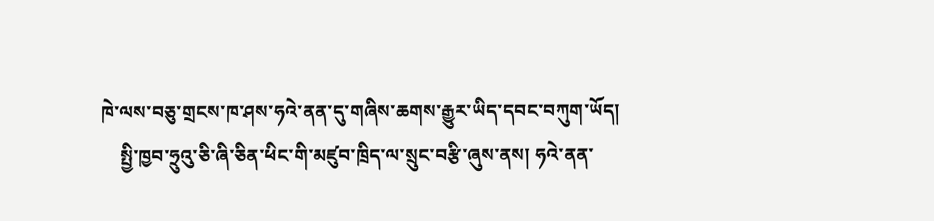ཁེ་ལས་བཅུ་གྲངས་ཁ་ཤས་ཧའེ་ནན་དུ་གཞིས་ཆགས་རྒྱུར་ཡིད་དབང་བཀུག་ཡོད།
    སྤྱི་ཁྱབ་ཧྲུའུ་ཅི་ཞི་ཅིན་ཕིང་གི་མཛུབ་ཁྲིད་ལ་སྲུང་བརྩི་ཞུས་ནས། ཧའེ་ནན་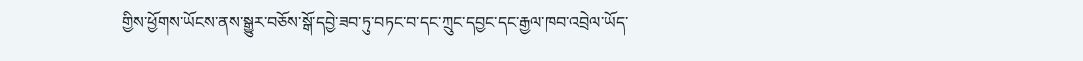གྱིས་ཕྱོགས་ཡོངས་ནས་སྒྱུར་བཅོས་སྒོ་དབྱེ་ཟབ་ཏུ་བཏང་བ་དང་ཀྲུང་དབྱང་དང་རྒྱལ་ཁབ་འབྲེལ་ཡོད་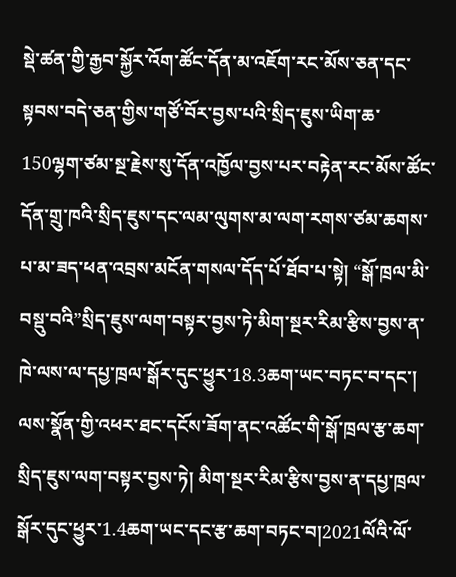སྡེ་ཚན་གྱི་རྒྱབ་སྐྱོར་འོག་ཚོང་དོན་མ་འཇོག་རང་མོས་ཅན་དང་སྟབས་བདེ་ཅན་གྱིས་གཙོ་བོར་བྱས་པའི་སྲིད་ཇུས་ཡིག་ཆ་150ལྷག་ཙམ་སྔ་རྗེས་སུ་དོན་འཁྱོལ་བྱས་པར་བརྟེན་རང་མོས་ཚོང་དོན་གྲུ་ཁའི་སྲིད་ཇུས་དང་ལམ་ལུགས་མ་ལག་རགས་ཙམ་ཆགས་པ་མ་ཟད་ཕན་འབྲས་མངོན་གསལ་དོད་པོ་ཐོབ་པ་སྟེ། “སྒོ་ཁྲལ་མི་བསྡུ་བའི”སྲིད་ཇུས་ལག་བསྟར་བྱས་ཏེ་མིག་སྔར་རིམ་རྩིས་བྱས་ན་ཁེ་ལས་ལ་དཔྱ་ཁྲལ་སྒོར་དུང་ཕྱུར་18.3ཆག་ཡང་བཏང་བ་དང་། ལས་སྣོན་གྱི་འཕར་ཐང་དངོས་ཟོག་ནང་འཚོང་གི་སྒོ་ཁྲལ་རྩ་ཆག་སྲིད་ཇུས་ལག་བསྟར་བྱས་ཏེ། མིག་སྔར་རིམ་རྩིས་བྱས་ན་དཔྱ་ཁྲལ་སྒོར་དུང་ཕྱུར་1.4ཆག་ཡང་དང་རྩ་ཆག་བཏང་བ།2021ལོའི་ལོ་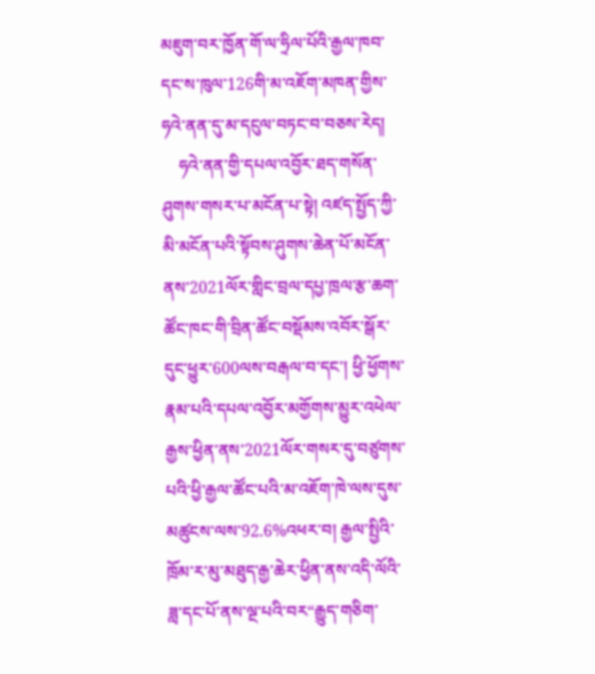མཇུག་བར་ཁྱོན་གོ་ལ་ཧྲིལ་པོའི་རྒྱལ་ཁབ་དང་ས་ཁུལ་126གི་མ་འཇོག་མཁན་གྱིས་ཧའེ་ནན་དུ་མ་དངུལ་བཏང་བ་བཅས་རེད།
    ཧའེ་ནན་གྱི་དཔལ་འབྱོར་ཐད་གསོན་ཤུགས་གསར་པ་མངོན་པ་སྟེ། འཛད་སྤྱོད་ཀྱི་མི་མངོན་པའི་སྟོབས་ཤུགས་ཆེན་པོ་མངོན་ནས་2021ལོར་གླིང་བྲལ་དཔྱ་ཁྲལ་རྩ་ཆག་ཚོང་ཁང་གི་བྲིན་ཚོང་བསྡོམས་འབོར་སྒོར་དུང་ཕྱུར་600ལས་བརྒལ་བ་དང་། ཕྱི་ཕྱོགས་རྣམ་པའི་དཔལ་འབྱོར་མགྱོགས་མྱུར་འཕེལ་རྒྱས་ཕྱིན་ནས་2021ལོར་གསར་དུ་བཙུགས་པའི་ཕྱི་རྒྱལ་ཚོང་པའི་མ་འཇོག་ཁེ་ལས་དུས་མཚུངས་ལས་92.6%འཕར་བ། རྒྱལ་སྤྱིའི་ཁྲོམ་ར་མུ་མཐུད་རྒྱ་ཆེར་ཕྱིན་ནས་འདི་ལོའི་ཟླ་དང་པོ་ནས་ལྔ་པའི་བར“རྒྱུད་གཅིག་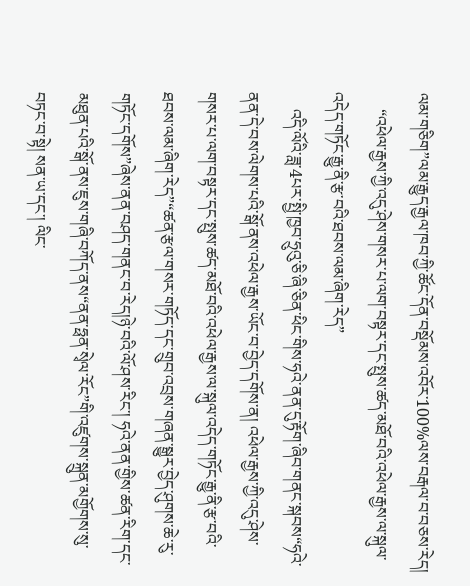ལམ་གཅིག”ལམ་རྒྱུད་རྒྱལ་ཁབ་ཀྱི་ཚོང་དོན་བསྡོམས་འབོར་100%ལས་བརྒལ་བ་བཅས་རེད།
    “འཕེལ་རྒྱས་ཀྱི་འདུ་ཤེས་གསར་པ་ལག་བསྟར་དང་སྤུས་ཚད་མཐོ་བའི་འཕེལ་རྒྱས་ལ་སྐུལ་འདེད་གཏོང་རྒྱུ་ནི་རྩ་བའི་ཐབས་ལམ་ཞིག་རེད”
    འདི་ལོའི་ཟླ་4པར་སྤྱི་ཁྱབ་ཧྲུའུ་ཅི་ཞི་ཅིན་ཕིང་གིས་ཧའེ་ནན་དུ་རྟོག་ཞིབ་གནང་སྐབས“ཧའེ་ནན་དེ་བས་ལེགས་པའི་སྒོ་ནས་འཕེལ་རྒྱས་ཡོང་བ་བྱེད་དགོས་ན། འཕེལ་རྒྱས་ཀྱི་འདུ་ཤེས་གསར་པ་ལག་བསྟར་དང་སྤུས་ཚད་མཐོ་བའི་འཕེལ་རྒྱས་ལ་སྐུལ་འདེད་གཏོང་རྒྱུ་ནི་རྩ་བའི་ཐབས་ལམ་ཞིག་རེད”“ཚན་རྩལ་གསར་གཏོད་དང་གྲུབ་འབྲས་གཞན་སྒྱུར་བྱེད་ཤུགས་ཆེ་རུ་གཏོང་དགོས”ཞེས་ནན་བཤད་གནང་བ་རེད།ཉེ་བའི་ལོ་ཤས་རིང་། ཧའེ་ནན་གྱིས་ཚན་རིག་དང་མཐུན་པའི་སྒོ་ནས་ཇུས་གཞི་བཀོད་ནས“ནན་ཧྥན་སྭེལ་རོང”གི་འཛུགས་སྐྲུན་མགྱོགས་སུ་བཏང་བ་སྟེ། སན་ཡ་དང་། ལིང་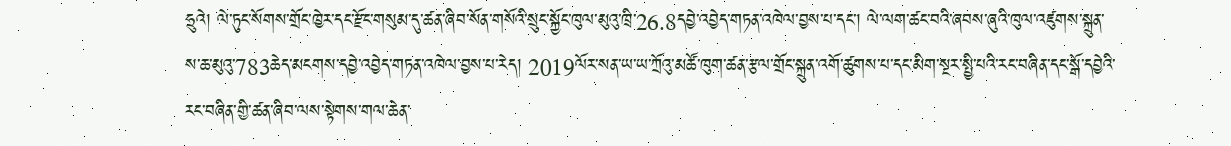ཧྲུའེ། ལེ་ཏུང་སོགས་གྲོང་ཁྱེར་དང་རྫོང་གསུམ་དུ་ཚན་ཞིབ་སོན་གསོའི་སྲུང་སྐྱོང་ཁུལ་མུའུ་ཁྲི་26.8དབྱེ་འབྱེད་གཏན་འཁེལ་བྱས་པ་དང་། ལེ་ལག་ཚང་བའི་ཞབས་ཞུའི་ཁུལ་འཛུགས་སྐྲུན་ས་ཆ་མུའུ་783ཆེད་མངགས་དབྱེ་འབྱེད་གཏན་འཁེལ་བྱས་པ་རེད། 2019ལོར་སན་ཡ་ཡ་ཀྲོའུ་མཚོ་ཁུག་ཚན་རྩལ་གྲོང་སྐྲུན་འགོ་ཚུགས་པ་དང་མིག་སྔར་སྤྱི་པའི་རང་བཞིན་དང་སྒོ་དབྱེའི་རང་བཞིན་གྱི་ཚན་ཞིབ་ལས་སྟེགས་གལ་ཆེན་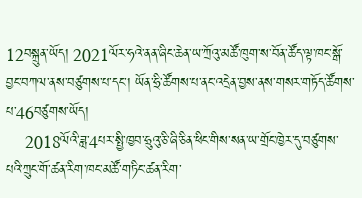12བསྐྲུན་ཡོད། 2021ལོར་ཧའེ་ནན་ཞིང་ཆེན་ཡ་ཀྲོའུ་མཚོ་ཁུག་ས་བོན་ཚོད་ལྟ་ཁང་སྒོ་བྱང་བཀལ་ནས་བཙུགས་པ་དང་། ཡོན་ཧྲི་ཚོགས་པ་ནང་འདྲེན་བྱས་ནས་གསར་གཏོད་ཚོགས་པ་46བཙུགས་ཡོད།
    2018ལོའི་ཟླ་4པར་སྤྱི་ཁྱབ་ཧྲུའུ་ཅི་ཞི་ཅིན་ཕིང་གིས་སན་ཡ་གྲོང་ཁྱེར་དུ་བཙུགས་པའི་ཀྲུང་གོ་ཚན་རིག་ཁང་མཚོ་གཏིང་ཚན་རིག་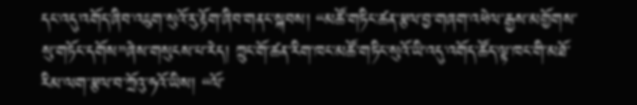དང་འདུ་འགོད་ཞིབ་འཇུག་སུའོ་རུ་རྟོག་ཞིབ་གནང་སྐབས། “མཚོ་གཏིང་ཚན་རྩལ་བྱ་གཞག་འཕེལ་རྒྱས་མགྱོགས་སུ་གཏོང་དགོས”ཞེས་གསུངས་པ་རེད། ཀྲུང་གོ་ཚན་རིག་ཁང་མཚོ་གཏིང་སུའོ་ཡི་འདུ་འགོད་ཚོད་ལྟ་ཁང་གི་མཐོ་རིམ་ལག་རྩལ་བ་ཀྲོའུ་ཧའོ་ཡིས། “ལོ་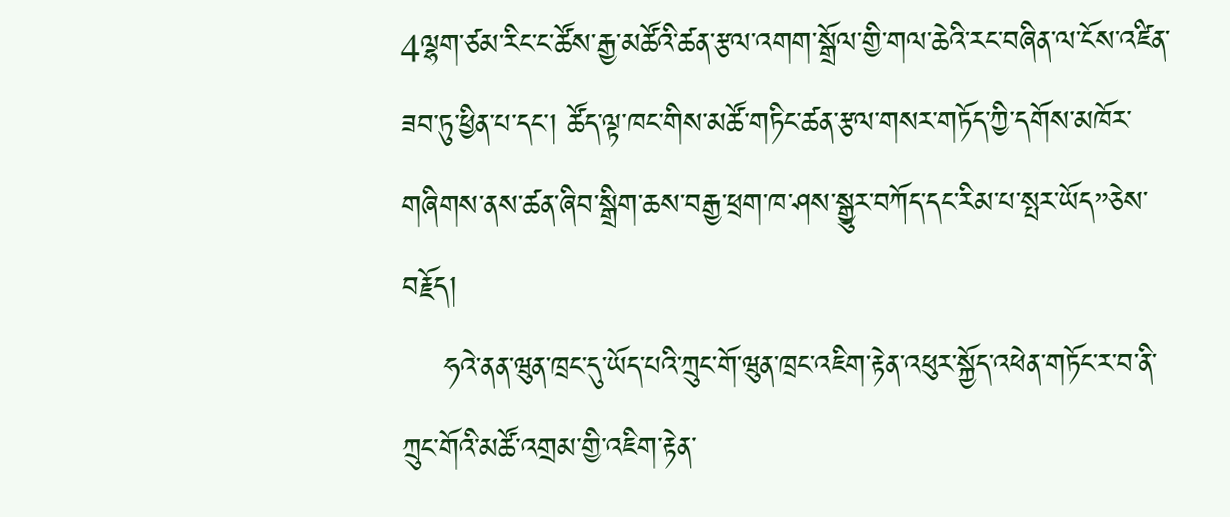4ལྷག་ཙམ་རིང་ང་ཚོས་རྒྱ་མཚོའི་ཚན་རྩལ་འགག་སྒྲོལ་གྱི་གལ་ཆེའི་རང་བཞིན་ལ་ངོས་འཛིན་ཟབ་ཏུ་ཕྱིན་པ་དང་། ཚོད་ལྟ་ཁང་གིས་མཚོ་གཏིང་ཚན་རྩལ་གསར་གཏོད་ཀྱི་དགོས་མཁོར་གཞིགས་ནས་ཚན་ཞིབ་སྒྲིག་ཆས་བརྒྱ་ཕྲག་ཁ་ཤས་སྒྱུར་བཀོད་དང་རིམ་པ་སྤར་ཡོད”ཅེས་བརྗོད།
    ཧའེ་ནན་ཝུན་ཁྲང་དུ་ཡོད་པའི་ཀྲུང་གོ་ཝུན་ཁྲང་འཇིག་རྟེན་འཕུར་སྐྱོད་འཕེན་གཏོང་ར་བ་ནི་ཀྲུང་གོའི་མཚོ་འགྲམ་གྱི་འཇིག་རྟེན་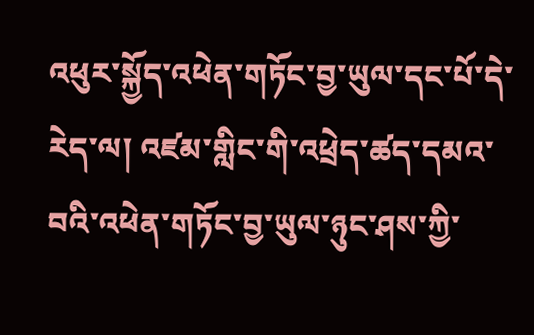འཕུར་སྐྱོད་འཕེན་གཏོང་བྱ་ཡུལ་དང་པོ་དེ་རེད་ལ། འཛམ་གླིང་གི་འཕྲེད་ཚད་དམའ་བའི་འཕེན་གཏོང་བྱ་ཡུལ་ཉུང་ཤས་ཀྱི་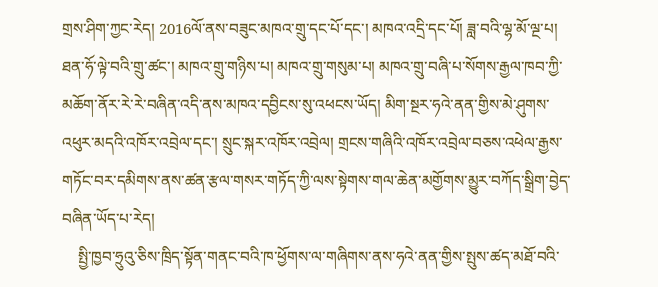གྲས་ཤིག་ཀྱང་རེད། 2016ལོ་ནས་བཟུང་མཁའ་གྲུ་དང་པོ་དང་། མཁའ་འདྲི་དང་པོ། ཟླ་བའི་ལྷ་མོ་ལྔ་པ། ཐན་ཧོ་ལྟེ་བའི་གྲུ་ཚང་། མཁའ་གྲུ་གཉིས་པ། མཁའ་གྲུ་གསུམ་པ། མཁའ་གྲུ་བཞི་པ་སོགས་རྒྱལ་ཁབ་ཀྱི་མཆོག་ནོར་རེ་རེ་བཞིན་འདི་ནས་མཁའ་དབྱིངས་སུ་འཕངས་ཡོད། མིག་སྔར་ཧའེ་ནན་གྱིས་མེ་ཤུགས་འཕུར་མདའི་འཁོར་འབྲེལ་དང་། སྲུང་སྐར་འཁོར་འབྲེལ། གྲངས་གཞིའི་འཁོར་འབྲེལ་བཅས་འཕེལ་རྒྱས་གཏོང་བར་དམིགས་ནས་ཚན་རྩལ་གསར་གཏོད་ཀྱི་ལས་སྟེགས་གལ་ཆེན་མགྱོགས་མྱུར་བཀོད་སྒྲིག་བྱེད་བཞིན་ཡོད་པ་རེད།
    སྤྱི་ཁྱབ་ཧྲུའུ་ཅིས་ཁྲིད་སྟོན་གནང་བའི་ཁ་ཕྱོགས་ལ་གཞིགས་ནས་ཧའེ་ནན་གྱིས་སྤུས་ཚད་མཐོ་བའི་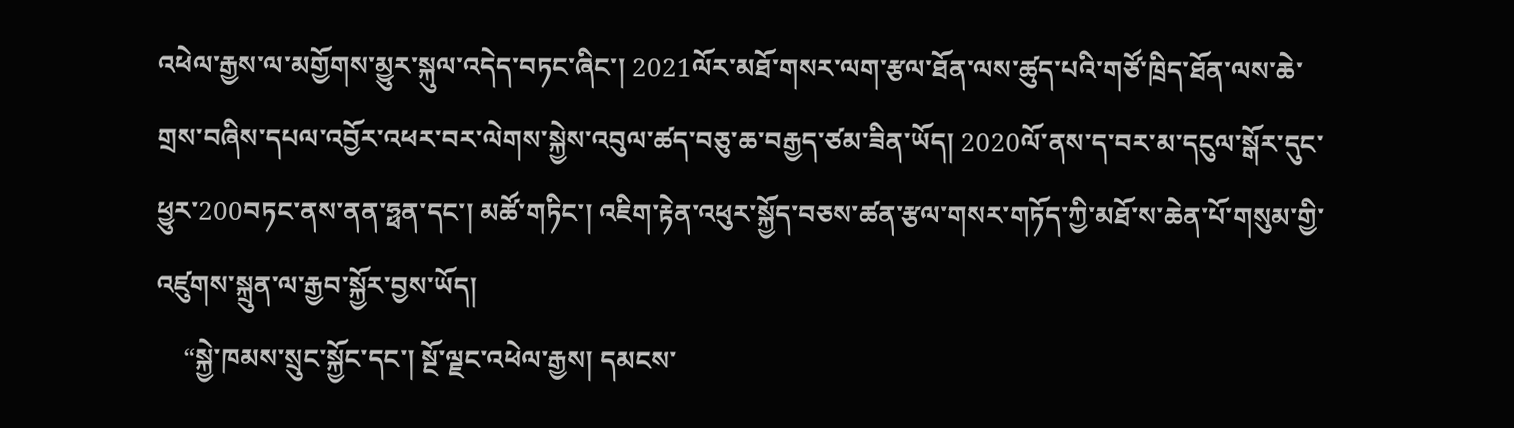འཕེལ་རྒྱས་ལ་མགྱོགས་མྱུར་སྐུལ་འདེད་བཏང་ཞིང་། 2021ལོར་མཐོ་གསར་ལག་རྩལ་ཐོན་ལས་ཚུད་པའི་གཙོ་ཁྲིད་ཐོན་ལས་ཆེ་གྲས་བཞིས་དཔལ་འབྱོར་འཕར་བར་ལེགས་སྐྱེས་འབུལ་ཚད་བཅུ་ཆ་བརྒྱད་ཙམ་ཟིན་ཡོད། 2020ལོ་ནས་ད་བར་མ་དངུལ་སྒོར་དུང་ཕྱུར་200བཏང་ནས་ནན་ཧྥན་དང་། མཚོ་གཏིང་། འཇིག་རྟེན་འཕུར་སྐྱོད་བཅས་ཚན་རྩལ་གསར་གཏོད་ཀྱི་མཐོ་ས་ཆེན་པོ་གསུམ་གྱི་འཛུགས་སྐྲུན་ལ་རྒྱབ་སྐྱོར་བྱས་ཡོད།
    “སྐྱེ་ཁམས་སྲུང་སྐྱོང་དང་། སྔོ་ལྗང་འཕེལ་རྒྱས། དམངས་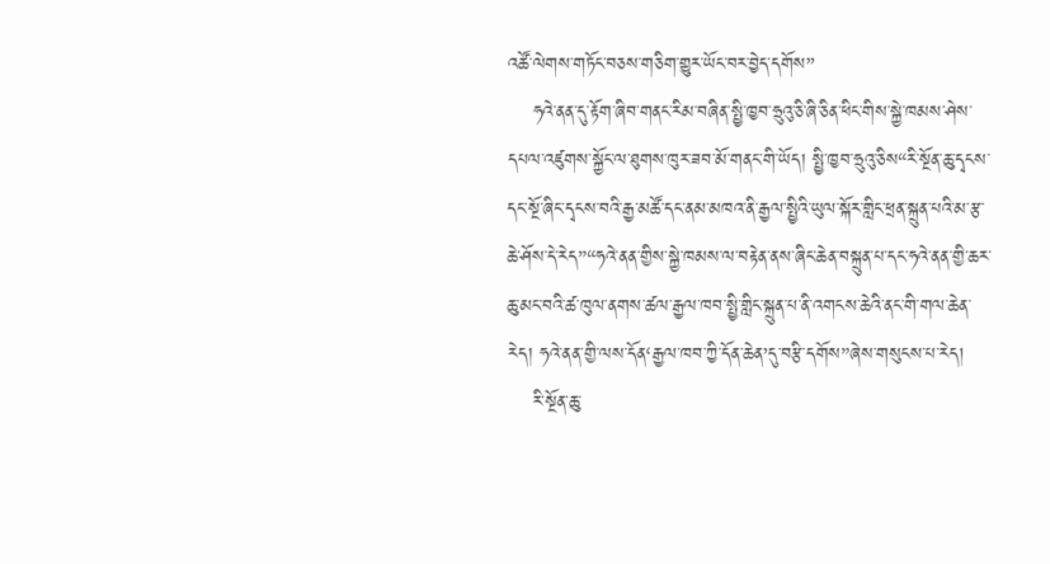འཚོ་ལེགས་གཏོང་བཅས་གཅིག་གྱུར་ཡོང་བར་བྱེད་དགོས”
    ཧའེ་ནན་དུ་རྟོག་ཞིབ་གནང་རིམ་བཞིན་སྤྱི་ཁྱབ་ཧྲུའུ་ཅི་ཞི་ཅིན་ཕིང་གིས་སྐྱེ་ཁམས་ཤེས་དཔལ་འཛུགས་སྐྱོང་ལ་ཐུགས་ཁུར་ཟབ་མོ་གནང་གི་ཡོད། སྤྱི་ཁྱབ་ཧྲུའུ་ཅིས“རི་སྔོན་ཆུ་དྭངས་དང་སྔོ་ཞིང་དྭངས་བའི་རྒྱ་མཚོ་དང་ནམ་མཁའ་ནི་རྒྱལ་སྤྱིའི་ཡུལ་སྐོར་གླིང་ཕྲན་སྐྲུན་པའི་མ་རྩ་ཆེ་ཤོས་དེ་རེད”“ཧའེ་ནན་གྱིས་སྐྱེ་ཁམས་ལ་བརྟེན་ནས་ཞིང་ཆེན་བསྐྲུན་པ་དང་ཧའེ་ནན་གྱི་ཆར་ཆུ་མང་བའི་ཚ་ཁུལ་ནགས་ཚལ་རྒྱལ་ཁབ་སྤྱི་གླིང་སྐྲུན་པ་ནི་འགངས་ཆེའི་ནང་གི་གལ་ཆེན་རེད། ཧའེ་ནན་གྱི་ལས་དོན‘རྒྱལ་ཁབ་ཀྱི་དོན་ཆེན’དུ་བརྩི་དགོས”ཞེས་གསུངས་པ་རེད།
    རི་སྔོན་ཆུ་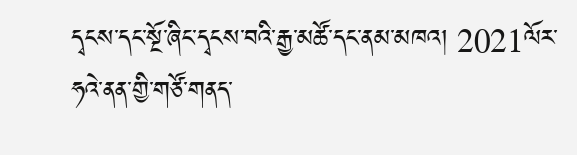དྭངས་དང་སྔོ་ཞིང་དྭངས་བའི་རྒྱ་མཚོ་དང་ནམ་མཁའ། 2021ལོར་ཧའེ་ནན་གྱི་གཙོ་གནད་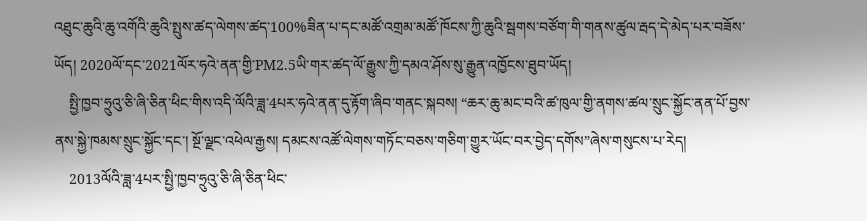འཐུང་ཆུའི་ཆུ་འགོའི་ཆུའི་སྤུས་ཚད་ལེགས་ཚད་100%ཟིན་པ་དང་མཚོ་འགྲམ་མཚོ་ཁོངས་ཀྱི་ཆུའི་སྦགས་བཙོག་གི་གནས་ཚུལ་རྦད་དེ་མེད་པར་བཟོས་ཡོད། 2020ལོ་དང་2021ལོར་ཧའེ་ནན་གྱི་PM2.5ཡི་གར་ཚད་ལོ་རྒྱུས་ཀྱི་དམའ་ཤོས་སུ་རྒྱུན་འཁྱོངས་ཐུབ་ཡོད།
    སྤྱི་ཁྱབ་ཧྲུའུ་ཅི་ཞི་ཅིན་ཕིང་གིས་འདི་ལོའི་ཟླ་4པར་ཧའེ་ནན་དུ་རྟོག་ཞིབ་གནང་སྐབས། “ཆར་ཆུ་མང་བའི་ཚ་ཁུལ་གྱི་ནགས་ཚལ་སྲུང་སྐྱོང་ནན་པོ་བྱས་ནས་སྐྱེ་ཁམས་སྲུང་སྐྱོང་དང་། སྔོ་ལྗང་འཕེལ་རྒྱས། དམངས་འཚོ་ལེགས་གཏོང་བཅས་གཅིག་གྱུར་ཡོང་བར་བྱེད་དགོས”ཞེས་གསུངས་པ་རེད།
    2013ལོའི་ཟླ་4པར་སྤྱི་ཁྱབ་ཧྲུའུ་ཅི་ཞི་ཅིན་ཕིང་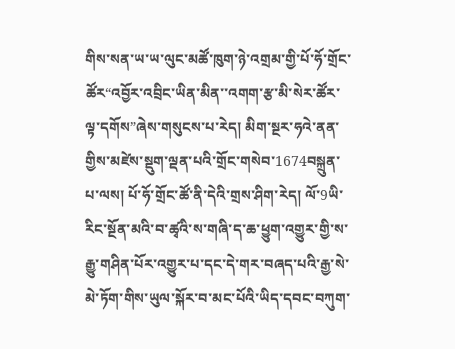གིས་སན་ཡ་ཡ་ལུང་མཚོ་ཁུག་ཉེ་འགྲམ་གྱི་པོ་ཧོ་གྲོང་ཚོར“འབྱོར་འབྲིང་ཡིན་མིན་་འགག་རྩ་མི་སེར་ཚོར་ལྟ་དགོས”ཞེས་གསུངས་པ་རེད། མིག་སྔར་ཧའེ་ནན་གྱིས་མཛེས་སྡུག་ལྡན་པའི་གྲོང་གསེབ་1674བསྐྲུན་པ་ལས། པོ་ཧོ་གྲོང་ཚོ་ནི་དེའི་གྲས་ཤིག་རེད། ལོ་9ཡི་རིང་སྔོན་མའི་བ་ཚྭའི་ས་གཞི་ད་ཆ་ཕྱུག་འགྱུར་གྱི་ས་རྒྱུ་གཤིན་པོར་འགྱུར་པ་དང་དེ་གར་བཞད་པའི་རྒྱ་སེ་མེ་ཏོག་གིས་ཡུལ་སྐོར་བ་མང་པོའི་ཡིད་དབང་བཀུག་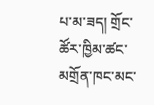པ་མ་ཟད། གྲོང་ཚོར་ཁྱིམ་ཚང་མགྲོན་ཁང་མང་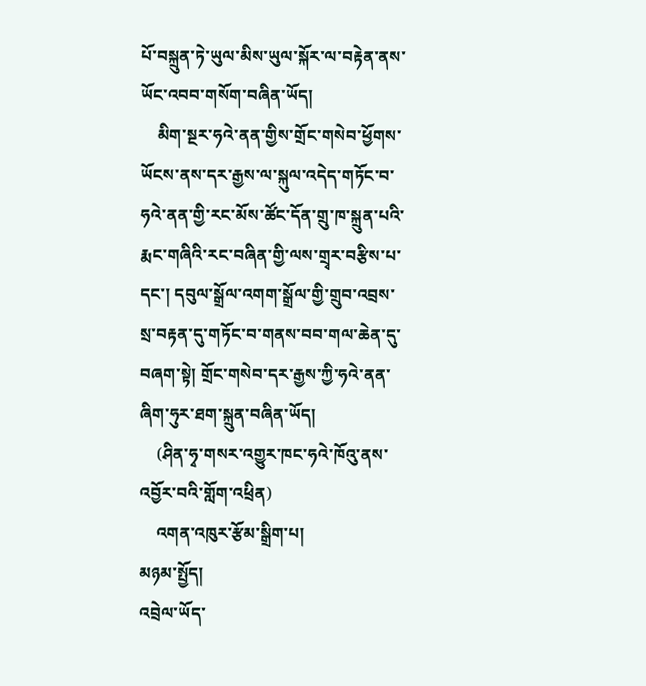པོ་བསྐྲུན་ཏེ་ཡུལ་མིས་ཡུལ་སྐོར་ལ་བརྟེན་ནས་ཡོང་འབབ་གསོག་བཞིན་ཡོད།
    མིག་སྔར་ཧའེ་ནན་གྱིས་གྲོང་གསེབ་ཕྱོགས་ཡོངས་ནས་དར་རྒྱས་ལ་སྐུལ་འདེད་གཏོང་བ་ཧའེ་ནན་གྱི་རང་མོས་ཚོང་དོན་གྲུ་ཁ་སྐྲུན་པའི་རྨང་གཞིའི་རང་བཞིན་གྱི་ལས་གྲྭར་བརྩིས་པ་དང་། དབུལ་སྒྲོལ་འགག་སྒྲོལ་གྱི་གྲུབ་འབྲས་སྲ་བརྟན་དུ་གཏོང་བ་གནས་བབ་གལ་ཆེན་དུ་བཞག་སྟེ། གྲོང་གསེབ་དར་རྒྱས་ཀྱི་ཧའེ་ནན་ཞིག་ཧུར་ཐག་སྐྲུན་བཞིན་ཡོད།
    (ཤིན་ཧྭ་གསར་འགྱུར་ཁང་ཧའེ་ཁོའུ་ནས་འབྱོར་བའི་གློག་འཕྲིན)
    འགན་འཁུར་རྩོམ་སྒྲིག་པ།
མཉམ་སྤྱོད།
འབྲེལ་ཡོད་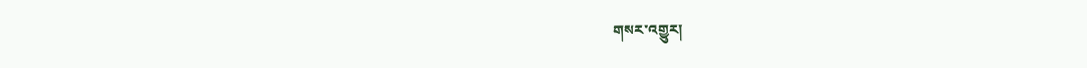གསར་འགྱུར།